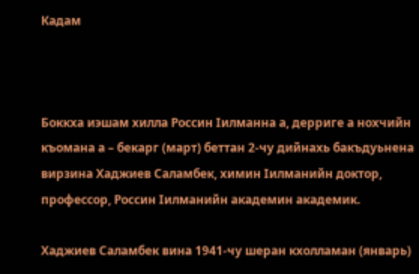Кадам



Боккха иэшам хилла Россин Iилманна а, дерриге а нохчийн къомана а – бекарг (март) беттан 2-чу дийнахь бакъдуьнена вирзина Хаджиев Саламбек, химин Iилманийн доктор, профессор, Россин Iилманийн академин академик.

Хаджиев Саламбек вина 1941-чу шеран кхолламан (январь)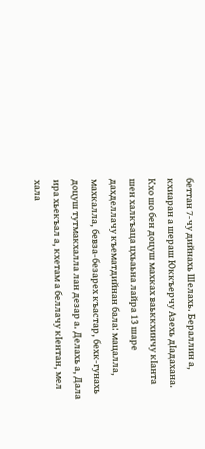беттан 7-чу дийнахь Шелахь. Бераллин а, кхиаран а шераш Юккъерчу Азехь дIадахана. Кхо шо бен доцуш махках ваьккхинчу кIанта шен халкъаца цхьаьна лайра 13 шаре дахделлачу къематдийнан бала: мацалла, махкалла, бевза-безарех къастар, бехк-гунахь доцуш тутмакхалла лан дезар а. Делахь а, Дала ира хьекъал а, кхетам а беллачу кIентан, мел хала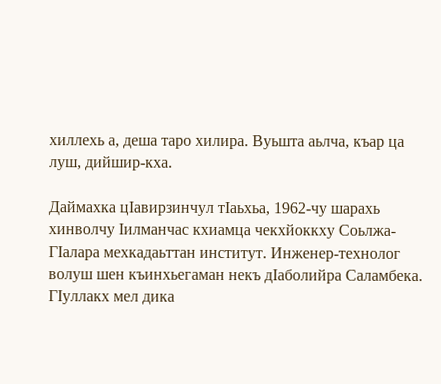хиллехь а, деша таро хилира. Вуьшта аьлча, къар ца луш, дийшир-кха.

Даймахка цIавирзинчул тIаьхьа, 1962-чу шарахь хинволчу Iилманчас кхиамца чекхйоккху Соьлжа-ГIалара мехкадаьттан институт. Инженер-технолог волуш шен къинхьегаман некъ дIаболийра Саламбека. ГIуллакх мел дика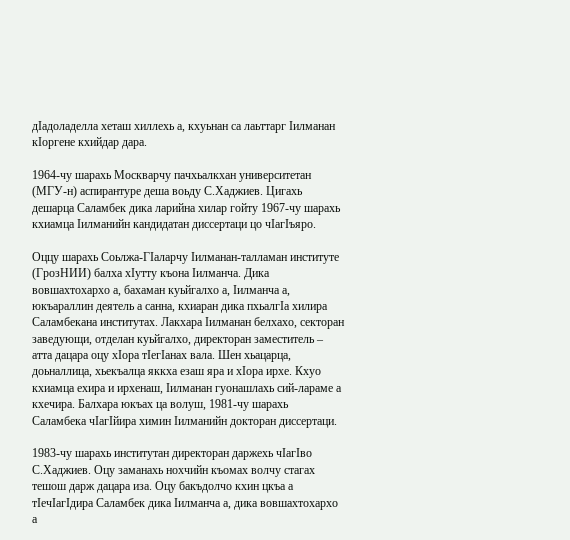дIадоладелла хеташ хиллехь а, кхуьнан са лаьттарг Iилманан кIоргене кхийдар дара.

1964-чу шарахь Москварчу пачхьалкхан университетан (МГУ-н) аспирантуре деша воьду С.Хаджиев. Цигахь дешарца Саламбек дика ларийна хилар гойту 1967-чу шарахь кхиамца Iилманийн кандидатан диссертаци цо чIагIъяро.

Оццу шарахь Соьлжа-ГIаларчу Iилманан-талламан институте (ГрозНИИ) балха хIутту къона Iилманча. Дика вовшахтохархо а, бахаман куьйгалхо а, Iилманча а, юкъараллин деятель а санна, кхиаран дика пхьалгIа хилира Саламбекана институтах. Лакхара Iилманан белхахо, секторан заведующи, отделан куьйгалхо, директоран заместитель – атта дацара оцу хIора тIегIанах вала. Шен хьацарца, доьналлица, хьекъалца яккха езаш яра и хIора ирхе. Кхуо кхиамца ехира и ирхенаш, Iилманан гуонашлахь сий-лараме а кхечира. Балхара юкъах ца волуш, 1981-чу шарахь Саламбека чIагIйира химин Iилманийн докторан диссертаци.

1983-чу шарахь институтан директоран даржехь чIагIво С.Хаджиев. Оцу заманахь нохчийн къомах волчу стагах тешош дарж дацара иза. Оцу бакъдолчо кхин цкъа а тIечIагIдира Саламбек дика Iилманча а, дика вовшахтохархо а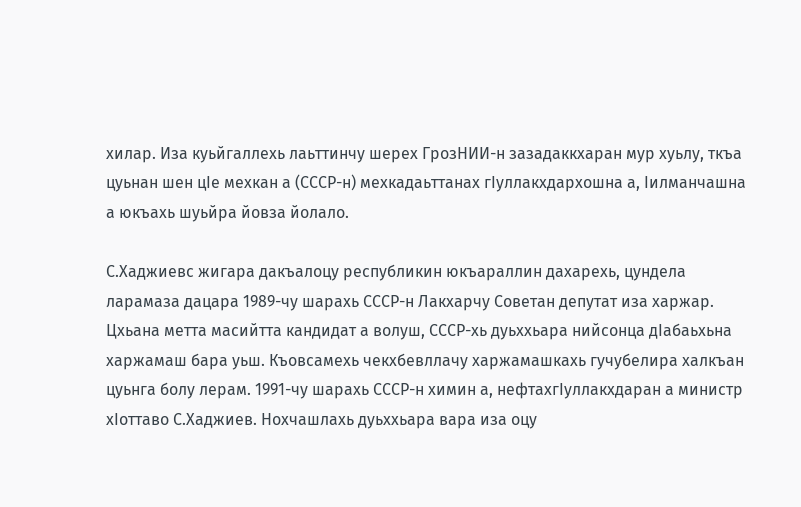хилар. Иза куьйгаллехь лаьттинчу шерех ГрозНИИ-н зазадаккхаран мур хуьлу, ткъа цуьнан шен цIе мехкан а (СССР-н) мехкадаьттанах гIуллакхдархошна а, Iилманчашна а юкъахь шуьйра йовза йолало.

С.Хаджиевс жигара дакъалоцу республикин юкъараллин дахарехь, цундела ларамаза дацара 1989-чу шарахь СССР-н Лакхарчу Советан депутат иза харжар. Цхьана метта масийтта кандидат а волуш, СССР-хь дуьххьара нийсонца дIабаьхьна харжамаш бара уьш. Къовсамехь чекхбевллачу харжамашкахь гучубелира халкъан цуьнга болу лерам. 1991-чу шарахь СССР-н химин а, нефтахгIуллакхдаран а министр хIоттаво С.Хаджиев. Нохчашлахь дуьххьара вара иза оцу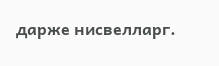дарже нисвелларг.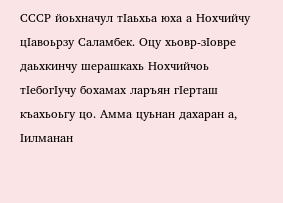СССР йоьхначул тIаьхьа юха а Нохчийчу цIавоьрзу Саламбек. Оцу хьовр-зIовре даьхкинчу шерашкахь Нохчийчоь тIебогIучу бохамах ларъян гIерташ къахьоьгу цо. Амма цуьнан дахаран а, Iилманан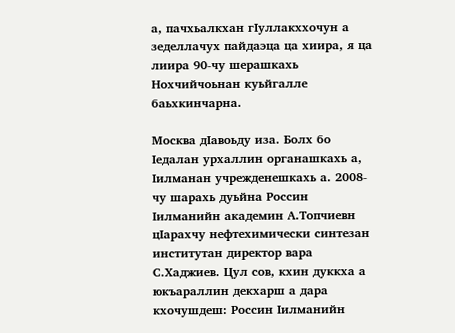а, пачхьалкхан гIуллакххочун а зеделлачух пайдаэца ца хиира, я ца лиира 90-чу шерашкахь Нохчийчоьнан куьйгалле баьхкинчарна.

Москва дIавоьду иза. Болх бо Iедалан урхаллин органашкахь а, Iилманан учрежденешкахь а. 2008-чу шарахь дуьйна Россин Iилманийн академин А.Топчиевн цIарахчу нефтехимически синтезан институтан директор вара С.Хаджиев. Цул сов, кхин дуккха а юкъараллин декхарш а дара кхочушдеш: Россин Iилманийн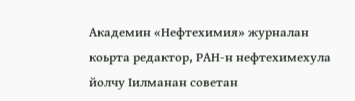Академин «Нефтехимия» журналан коьрта редактор, РАН-н нефтехимехула йолчу Iилманан советан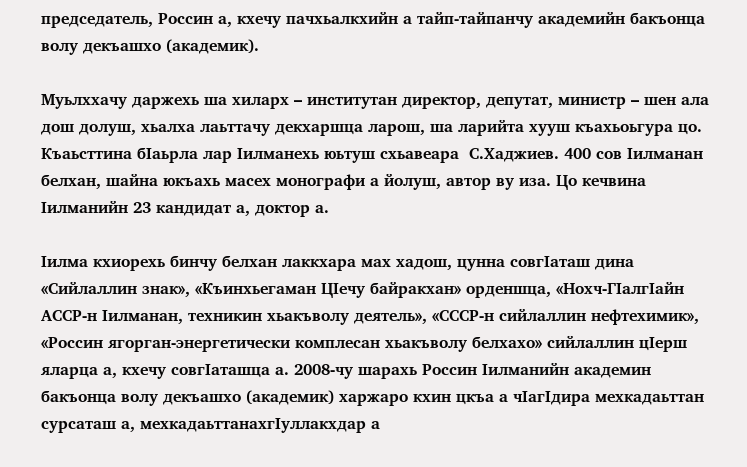председатель, Россин а, кхечу пачхьалкхийн а тайп-тайпанчу академийн бакъонца волу декъашхо (академик).

Муьлххачу даржехь ша хиларх – институтан директор, депутат, министр – шен ала дош долуш, хьалха лаьттачу декхаршца ларош, ша ларийта хууш къахьоьгура цо. Къаьсттина бIаьрла лар Iилманехь юьтуш схьавеара  С.Хаджиев. 400 сов Iилманан белхан, шайна юкъахь масех монографи а йолуш, автор ву иза. Цо кечвина Iилманийн 23 кандидат а, доктор а.

Iилма кхиорехь бинчу белхан лаккхара мах хадош, цунна совгIаташ дина «Сийлаллин знак», «Къинхьегаман ЦIечу байракхан» орденшца, «Нохч-ГIалгIайн АССР-н Iилманан, техникин хьакъволу деятель», «СССР-н сийлаллин нефтехимик», «Россин ягорган-энергетически комплесан хьакъволу белхахо» сийлаллин цIерш яларца а, кхечу совгIаташца а. 2008-чу шарахь Россин Iилманийн академин бакъонца волу декъашхо (академик) харжаро кхин цкъа а чIагIдира мехкадаьттан сурсаташ а, мехкадаьттанахгIуллакхдар а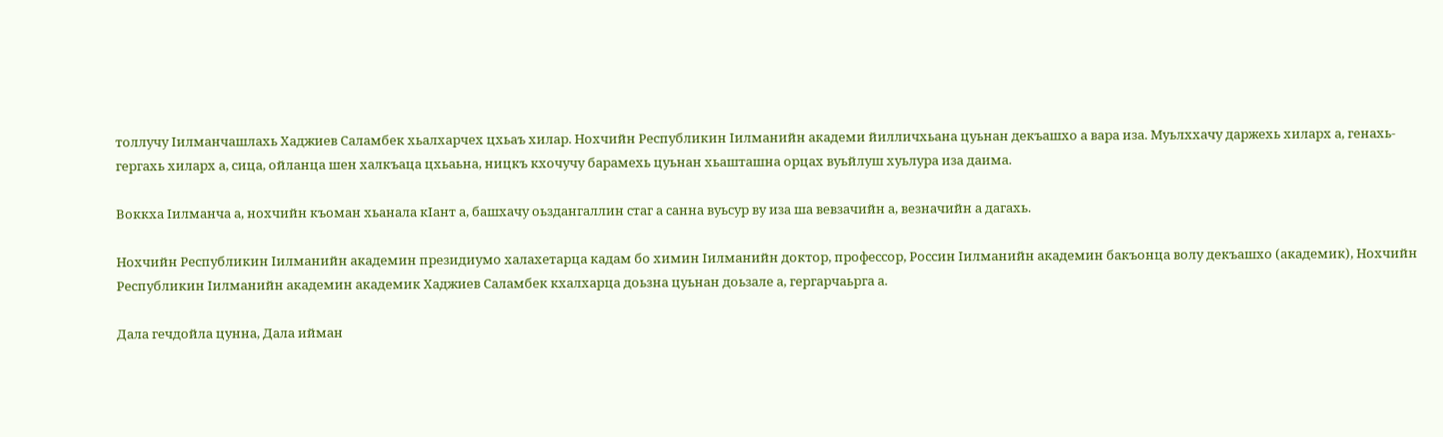толлучу Iилманчашлахь Хаджиев Саламбек хьалхарчех цхьаъ хилар. Нохчийн Республикин Iилманийн академи йилличхьана цуьнан декъашхо а вара иза. Муьлххачу даржехь хиларх а, генахь-гергахь хиларх а, сица, ойланца шен халкъаца цхьаьна, ницкъ кхочучу барамехь цуьнан хьашташна орцах вуьйлуш хуьлура иза даима.

Воккха Iилманча а, нохчийн къоман хьанала кIант а, башхачу оьздангаллин стаг а санна вуьсур ву иза ша вевзачийн а, везначийн а дагахь.

Нохчийн Республикин Iилманийн академин президиумо халахетарца кадам бо химин Iилманийн доктор, профессор, Россин Iилманийн академин бакъонца волу декъашхо (академик), Нохчийн Республикин Iилманийн академин академик Хаджиев Саламбек кхалхарца доьзна цуьнан доьзале а, гергарчаьрга а.

Дала гечдойла цунна, Дала ийман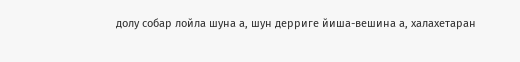долу собар лойла шуна а, шун дерриге йиша-вешина а, халахетаран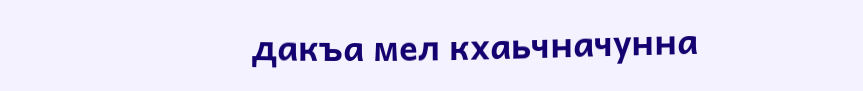дакъа мел кхаьчначунна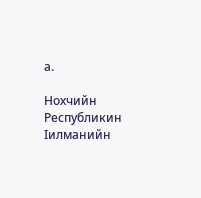а.

Нохчийн Республикин Iилманийн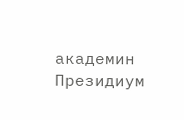академин Президиум